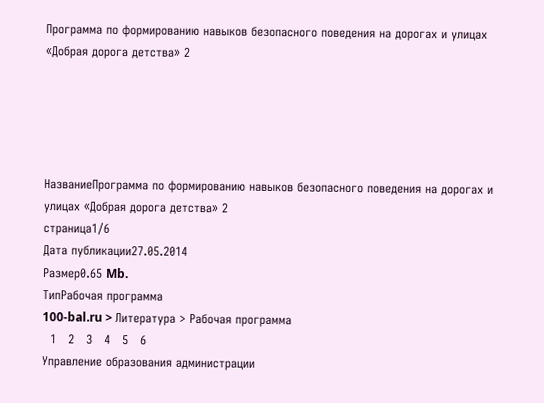Программа по формированию навыков безопасного поведения на дорогах и улицах «Добрая дорога детства» 2





НазваниеПрограмма по формированию навыков безопасного поведения на дорогах и улицах «Добрая дорога детства» 2
страница1/6
Дата публикации27.05.2014
Размер0.65 Mb.
ТипРабочая программа
100-bal.ru > Литература > Рабочая программа
  1   2   3   4   5   6
Управление образования администрации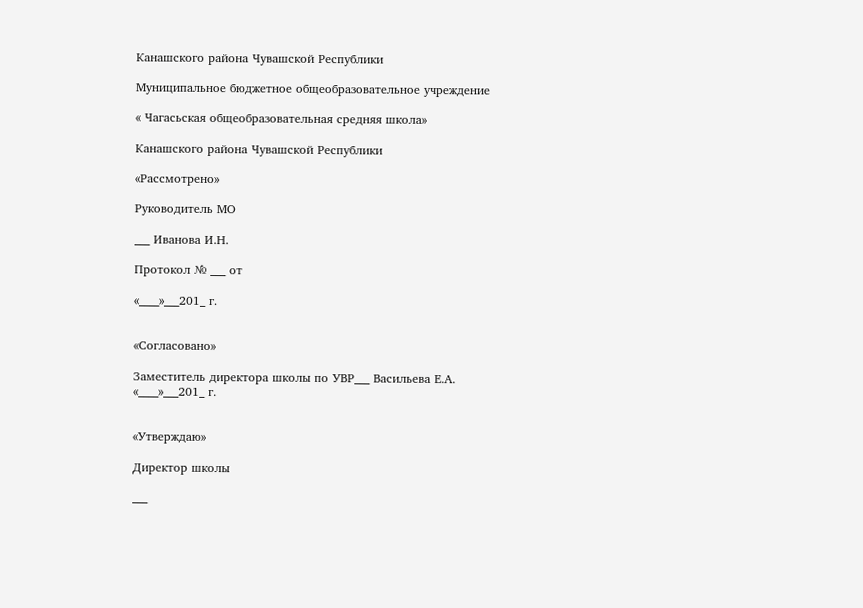Канашского района Чувашской Республики

Муниципальное бюджетное общеобразовательное учреждение

« Чагасьская общеобразовательная средняя школа»

Канашского района Чувашской Республики

«Рассмотрено»

Руководитель МО

___ Иванова И.Н.

Протокол № ___ от

«____»___201_ г.


«Согласовано»

Заместитель директора школы по УВР___ Васильева Е.А.
«____»___201_ г.


«Утверждаю»

Директор школы

___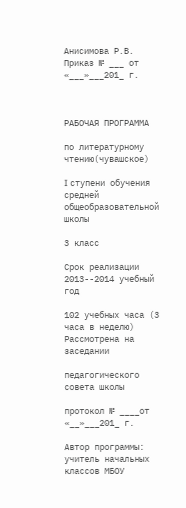Анисимова Р.В.
Приказ № ___ от «___»___201_ г.



РАБОЧАЯ ПРОГРАММА

по литературному чтению(чувашское)

I ступени обучения средней общеобразовательной школы

3 класс

Срок реализации 2013--2014 учебный год

102 учебных часа (3 часа в неделю)
Рассмотрена на заседании

педагогического совета школы

протокол № ____от «__»___201_ г.

Автор программы: учитель начальных классов МБОУ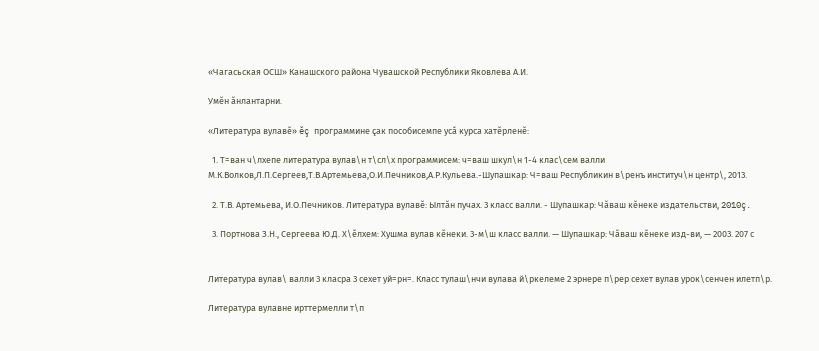«Чагасьская ОСШ» Канашского района Чувашской Республики Яковлева А.И.

Умĕн ăнлантарни.

«Литература вулавĕ» ĕç программине çак пособисемпе усă курса хатĕрленĕ:

  1. Т=ван ч\лхепе литература вулав\н т\сл\х программисем: ч=ваш шкул\н 1-4 клас\сем валли М.К.Волков,Л.П.Сергеев,Т.В.Артемьева,О.И.Печников,А.Р.Кульева.-Шупашкар: Ч=ваш Республикин в\ренъ институч\н центр\, 2013.

  2. Т.В. Артемьева, И.О.Печников. Литература вулавĕ: Ылтăн пучах. 3 класс валли. - Шупашкар: Чăваш кĕнеке издательстви, 2010ç.

  3. Портнова З.Н., Сергеева Ю.Д. Х\ĕлхем: Хушма вулав кĕнеки. 3-м\ш класс валли. — Шупашкар: Чăваш кĕнеке изд-ви, — 2003. 207 с


Литература вулав\ валли 3 класра 3 сехет уй=рн=. Класс тулаш\нчи вулава й\ркелеме 2 эрнере п\рер сехет вулав урок\сенчен илетп\р.

Литература вулавне ирттермелли т\п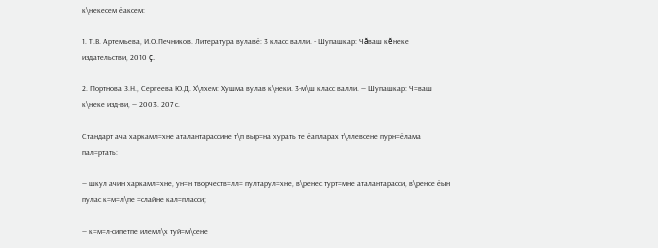к\некесем ёаксем:

1. Т.В. Артемьева, И.О.Печников. Литература вулавё: 3 класс валли. - Шупашкар: Чăваш кĕнеке издательстви, 2010 ç.

2. Портнова З.Н., Сергеева Ю.Д. Х\лхем: Хушма вулав к\неки. 3-м\ш класс валли. — Шупашкар: Ч=ваш к\неке изд-ви, — 2003. 207 с.

Стандарт ача харкамл=хне аталантарассине т\п выр=на хурать те ёапларах т\ллевсене пурн=ёлама пал=ртать:

— шкул ачин харкамл=хне, ун=н творчеств=лл= пултарул=хне, в\ренес турт=мне аталантарасси, в\ренсе ёын пулас к=м=л\пе =слайне кал=пласси;

— к=м=л-сипетпе илемл\х туй=м\сене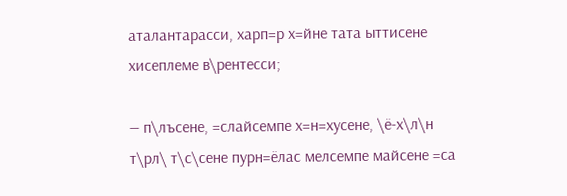аталантарасси, харп=р х=йне тата ыттисене хисеплеме в\рентесси;

— п\лъсене, =слайсемпе х=н=хусене, \ё-х\л\н т\рл\ т\с\сене пурн=ёлас мелсемпе майсене =са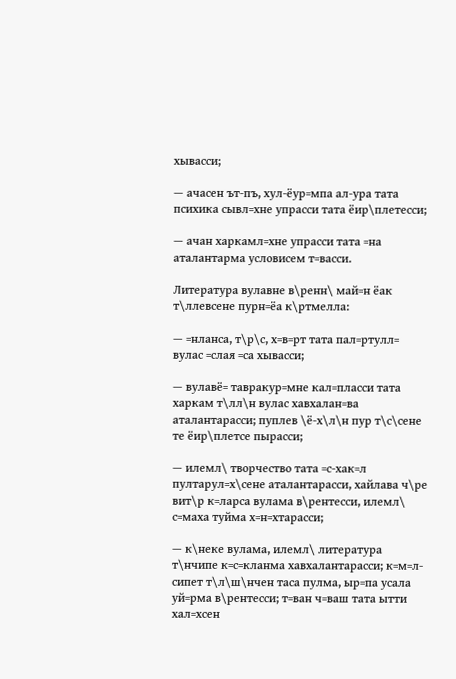хывасси;

— ачасен ът-пъ, хул-ёур=мпа ал-ура тата психика сывл=хне упрасси тата ёир\плетесси;

— ачан харкамл=хне упрасси тата =на аталантарма условисем т=васси.

Литература вулавне в\ренн\ май=н ёак т\ллевсене пурн=ёа к\ртмелла:

— =нланса, т\р\с, х=в=рт тата пал=ртулл= вулас =слая =са хывасси;

— вулавё= тавракур=мне кал=пласси тата харкам т\лл\н вулас хавхалан=ва аталантарасси; пуплев \ё-х\л\н пур т\с\сене те ёир\плетсе пырасси;

— илемл\ творчество тата =с-хак=л пултарул=х\сене аталантарасси, хайлава ч\ре вит\р к=ларса вулама в\рентесси, илемл\ с=маха туйма х=н=хтарасси;

— к\неке вулама, илемл\ литература т\нчипе к=с=кланма хавхалантарасси; к=м=л-сипет т\л\ш\нчен таса пулма, ыр=па усала уй=рма в\рентесси; т=ван ч=ваш тата ытти хал=хсен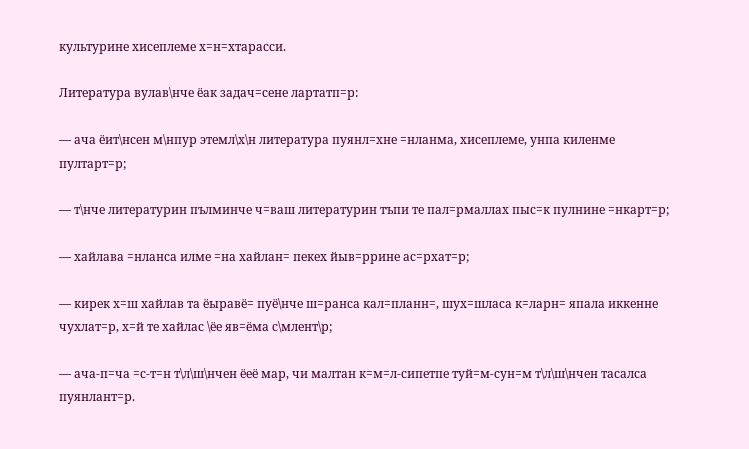культурине хисеплеме х=н=хтарасси.

Литература вулав\нче ёак задач=сене лартатп=р:

— ача ёит\нсен м\нпур этемл\х\н литература пуянл=хне =нланма, хисеплеме, унпа киленме пултарт=р;

— т\нче литературин пълминче ч=ваш литературин тъпи те пал=рмаллах пыс=к пулнине =нкарт=р;

— хайлава =нланса илме =на хайлан= пекех йыв=ррине ас=рхат=р;

— кирек х=ш хайлав та ёыравё= пуё\нче ш=ранса кал=планн=, шух=шласа к=ларн= япала иккенне чухлат=р, х=й те хайлас \ёе яв=ёма с\млент\р;

— ача-п=ча =с-т=н т\л\ш\нчен ёеё мар, чи малтан к=м=л-сипетпе туй=м-сун=м т\л\ш\нчен тасалса пуянлант=р.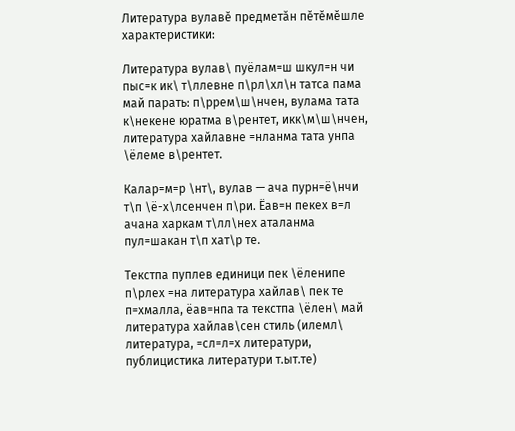Литература вулавĕ предметăн пĕтĕмĕшле характеристики:

Литература вулав\ пуёлам=ш шкул=н чи пыс=к ик\ т\ллевне п\рл\хл\н татса пама май парать: п\ррем\ш\нчен, вулама тата к\некене юратма в\рентет, икк\м\ш\нчен, литература хайлавне =нланма тата унпа \ёлеме в\рентет.

Калар=м=р \нт\, вулав — ача пурн=ё\нчи т\п \ё-х\лсенчен п\ри. Ёав=н пекех в=л ачана харкам т\лл\нех аталанма пул=шакан т\п хат\р те.

Текстпа пуплев единици пек \ёленипе п\рлех =на литература хайлав\ пек те п=хмалла, ёав=нпа та текстпа \ёлен\ май литература хайлав\сен стиль (илемл\ литература, =сл=л=х литератури, публицистика литератури т.ыт.те)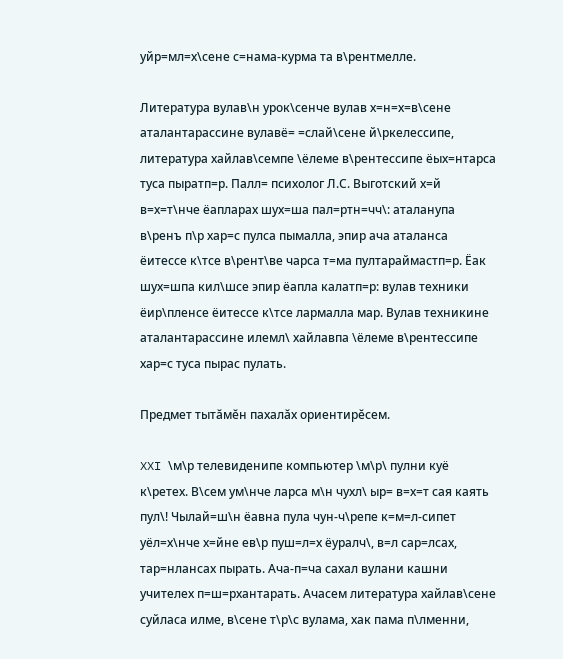уйр=мл=х\сене с=нама-курма та в\рентмелле.

Литература вулав\н урок\сенче вулав х=н=х=в\сене аталантарассине вулавё= =слай\сене й\ркелессипе, литература хайлав\семпе \ёлеме в\рентессипе ёых=нтарса туса пыратп=р. Палл= психолог Л.С. Выготский х=й в=х=т\нче ёапларах шух=ша пал=ртн=чч\: аталанупа в\ренъ п\р хар=с пулса пымалла, эпир ача аталанса ёитессе к\тсе в\рент\ве чарса т=ма пултараймастп=р. Ёак шух=шпа кил\шсе эпир ёапла калатп=р: вулав техники ёир\пленсе ёитессе к\тсе лармалла мар. Вулав техникине аталантарассине илемл\ хайлавпа \ёлеме в\рентессипе хар=с туса пырас пулать.

Предмет тытăмĕн пахалăх ориентирĕсем.

XXI \м\р телевиденипе компьютер \м\р\ пулни куё к\ретех. В\сем ум\нче ларса м\н чухл\ ыр= в=х=т сая каять пул\! Чылай=ш\н ёавна пула чун-ч\репе к=м=л-сипет уёл=х\нче х=йне ев\р пуш=л=х ёуралч\, в=л сар=лсах, тар=нлансах пырать. Ача-п=ча сахал вулани кашни учителех п=ш=рхантарать. Ачасем литература хайлав\сене суйласа илме, в\сене т\р\с вулама, хак пама п\лменни,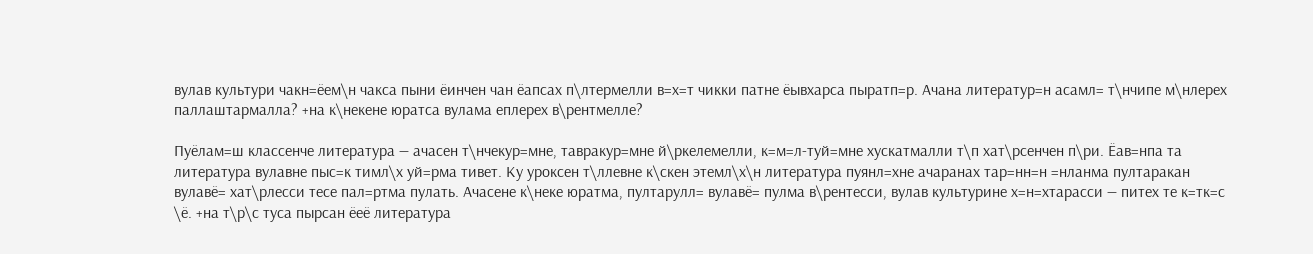вулав культури чакн=ёем\н чакса пыни ёинчен чан ёапсах п\лтермелли в=х=т чикки патне ёывхарса пыратп=р. Ачана литератур=н асамл= т\нчипе м\нлерех паллаштармалла? +на к\некене юратса вулама еплерех в\рентмелле?

Пуёлам=ш классенче литература — ачасен т\нчекур=мне, тавракур=мне й\ркелемелли, к=м=л-туй=мне хускатмалли т\п хат\рсенчен п\ри. Ёав=нпа та литература вулавне пыс=к тимл\х уй=рма тивет. Ку уроксен т\ллевне к\скен этемл\х\н литература пуянл=хне ачаранах тар=нн=н =нланма пултаракан вулавё= хат\рлесси тесе пал=ртма пулать. Ачасене к\неке юратма, пултарулл= вулавё= пулма в\рентесси, вулав культурине х=н=хтарасси — питех те к=тк=с \ё. +на т\р\с туса пырсан ёеё литература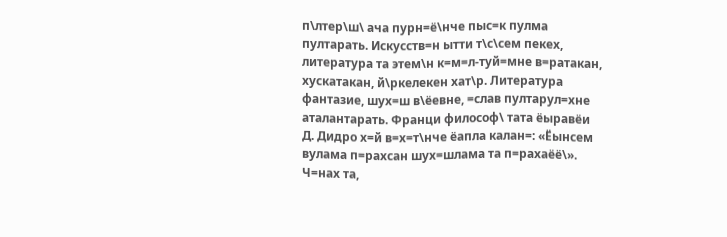п\лтер\ш\ ача пурн=ё\нче пыс=к пулма пултарать. Искусств=н ытти т\с\сем пекех, литература та этем\н к=м=л-туй=мне в=ратакан, хускатакан, й\ркелекен хат\р. Литература фантазие, шух=ш в\ёевне, =слав пултарул=хне аталантарать. Франци философ\ тата ёыравёи Д. Дидро х=й в=х=т\нче ёапла калан=: «Ёынсем вулама п=рахсан шух=шлама та п=рахаёё\». Ч=нах та,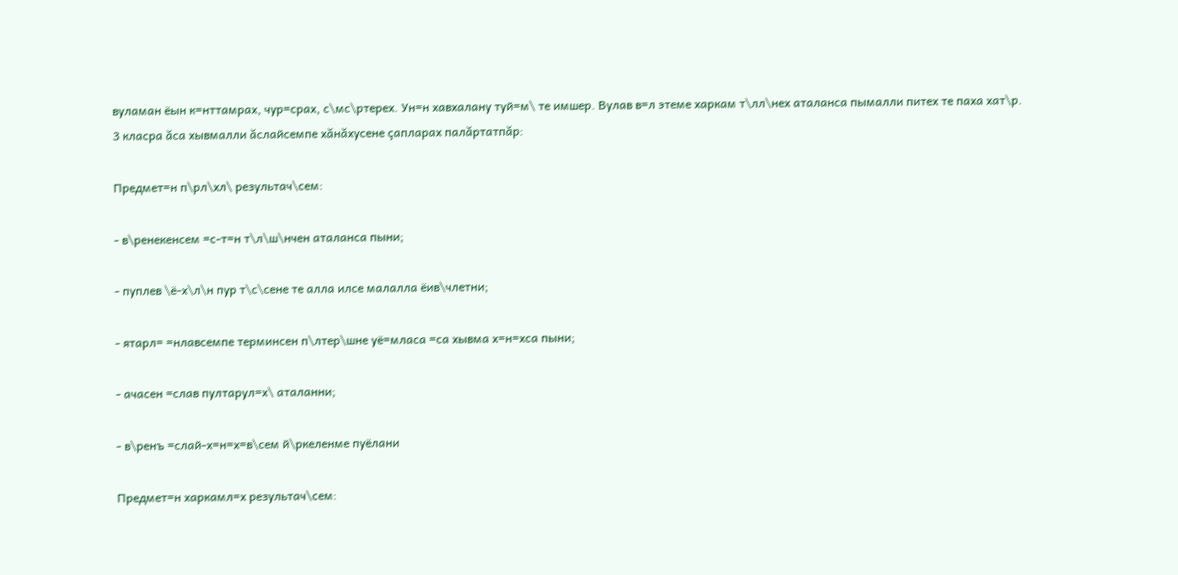вуламан ёын к=нттамрах, чур=срах, с\мс\ртерех. Ун=н хавхалану туй=м\ те имшер. Вулав в=л этеме харкам т\лл\нех аталанса пымалли питех те паха хат\р.
3 класра ăса хывмалли ăслайсемпе хăнăхусене çапларах палăртатпăр:

Предмет=н п\рл\хл\ результач\сем:

- в\ренекенсем =с-т=н т\л\ш\нчен аталанса пыни;

- пуплев \ё-х\л\н пур т\с\сене те алла илсе малалла ёив\члетни;

- ятарл= =нлавсемпе терминсен п\лтер\шне уё=мласа =са хывма х=н=хса пыни;

- ачасен =слав пултарул=х\ аталанни;

- в\ренъ =слай-х=н=х=в\сем й\ркеленме пуёлани

Предмет=н харкамл=х результач\сем: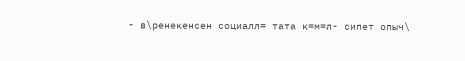- в\ренекенсен социалл= тата к=м=л- сипет опыч\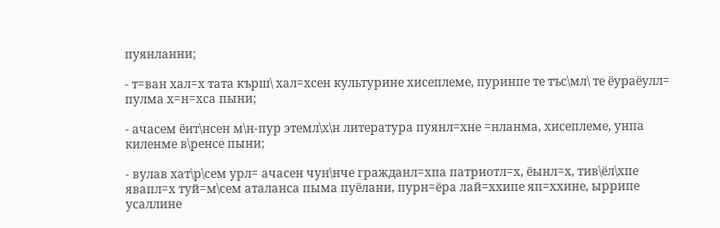пуянланни;

- т=ван хал=х тата кърш\ хал=хсен культурине хисеплеме, пуринпе те тъс\мл\ те ёураёулл= пулма х=н=хса пыни;

- ачасем ёит\нсен м\н-пур этемл\х\н литература пуянл=хне =нланма, хисеплеме, унпа киленме в\ренсе пыни;

- вулав хат\р\сем урл= ачасен чун\нче гражданл=хпа патриотл=х, ёынл=х, тив\ёл\хпе явапл=х туй=м\сем аталанса пыма пуёлани, пурн=ёра лай=ххипе яп=ххине, ыррипе усаллине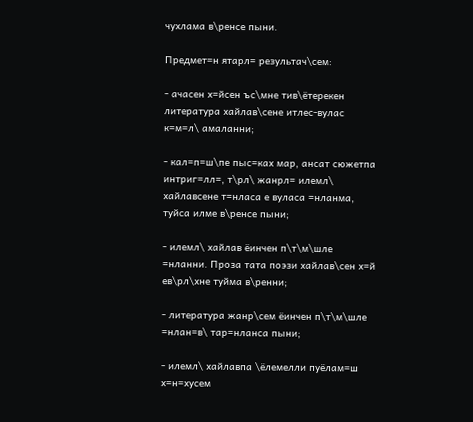чухлама в\ренсе пыни.

Предмет=н ятарл= результач\сем:

- ачасен х=йсен ъс\мне тив\ётерекен литература хайлав\сене итлес-вулас к=м=л\ амаланни;

- кал=п=ш\пе пыс=ках мар, ансат сюжетпа интриг=лл=, т\рл\ жанрл= илемл\ хайлавсене т=нласа е вуласа =нланма, туйса илме в\ренсе пыни;

- илемл\ хайлав ёинчен п\т\м\шле =нланни. Проза тата поэзи хайлав\сен х=й ев\рл\хне туйма в\ренни;

- литература жанр\сем ёинчен п\т\м\шле =нлан=в\ тар=нланса пыни;

- илемл\ хайлавпа \ёлемелли пуёлам=ш х=н=хусем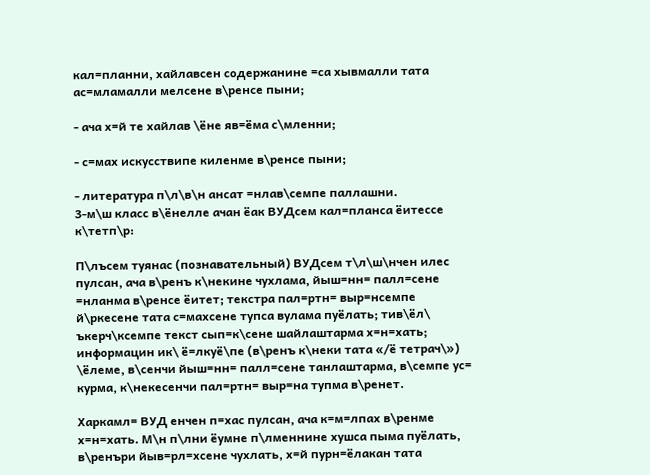кал=планни, хайлавсен содержанине =са хывмалли тата ас=мламалли мелсене в\ренсе пыни;

- ача х=й те хайлав \ёне яв=ёма с\мленни;

- с=мах искусствипе киленме в\ренсе пыни;

- литература п\л\в\н ансат =нлав\семпе паллашни.
3-м\ш класс в\ёнелле ачан ёак ВУДсем кал=планса ёитессе к\тетп\р:

П\лъсем туянас (познавательный) ВУДсем т\л\ш\нчен илес пулсан, ача в\ренъ к\некине чухлама, йыш=нн= палл=сене =нланма в\ренсе ёитет; текстра пал=ртн= выр=нсемпе й\ркесене тата с=махсене тупса вулама пуёлать; тив\ёл\ ъкерч\ксемпе текст сып=к\сене шайлаштарма х=н=хать; информацин ик\ ё=лкуё\пе (в\ренъ к\неки тата «/ё тетрач\») \ёлеме, в\сенчи йыш=нн= палл=сене танлаштарма, в\семпе ус= курма, к\некесенчи пал=ртн= выр=на тупма в\ренет.

Харкамл= ВУД енчен п=хас пулсан, ача к=м=лпах в\ренме х=н=хать. М\н п\лни ёумне п\лменнине хушса пыма пуёлать, в\ренъри йыв=рл=хсене чухлать, х=й пурн=ёлакан тата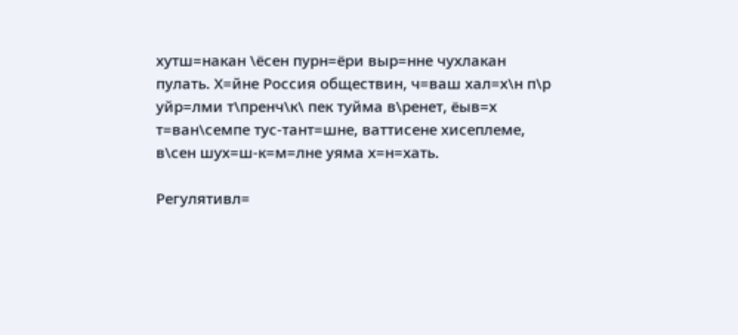хутш=накан \ёсен пурн=ёри выр=нне чухлакан пулать. Х=йне Россия обществин, ч=ваш хал=х\н п\р уйр=лми т\пренч\к\ пек туйма в\ренет, ёыв=х т=ван\семпе тус-тант=шне, ваттисене хисеплеме, в\сен шух=ш-к=м=лне уяма х=н=хать.

Регулятивл=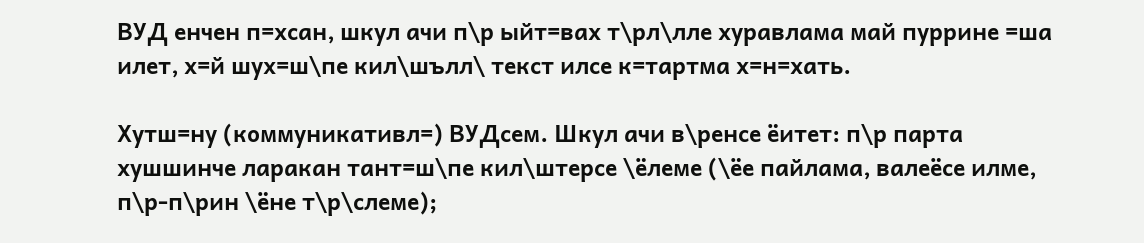ВУД енчен п=хсан, шкул ачи п\р ыйт=вах т\рл\лле хуравлама май пуррине =ша илет, х=й шух=ш\пе кил\шълл\ текст илсе к=тартма х=н=хать.

Хутш=ну (коммуникативл=) ВУДсем. Шкул ачи в\ренсе ёитет: п\р парта хушшинче ларакан тант=ш\пе кил\штерсе \ёлеме (\ёе пайлама, валеёсе илме, п\р-п\рин \ёне т\р\слеме);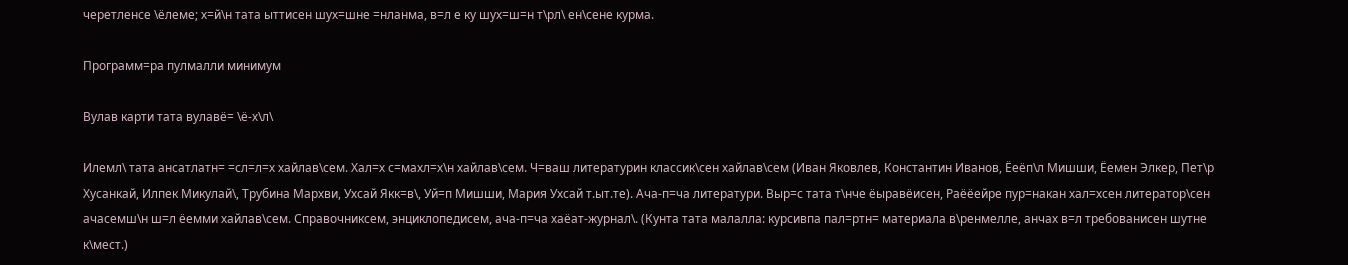черетленсе \ёлеме; х=й\н тата ыттисен шух=шне =нланма, в=л е ку шух=ш=н т\рл\ ен\сене курма.

Программ=ра пулмалли минимум

Вулав карти тата вулавё= \ё-х\л\

Илемл\ тата ансатлатн= =сл=л=х хайлав\сем. Хал=х с=махл=х\н хайлав\сем. Ч=ваш литературин классик\сен хайлав\сем (Иван Яковлев, Константин Иванов, Ёеёп\л Мишши, Ёемен Элкер, Пет\р Хусанкай, Илпек Микулай\, Трубина Мархви, Ухсай Якк=в\, Уй=п Мишши, Мария Ухсай т.ыт.те). Ача-п=ча литератури. Выр=с тата т\нче ёыравёисен, Раёёейре пур=накан хал=хсен литератор\сен ачасемш\н ш=л ёемми хайлав\сем. Справочниксем, энциклопедисем, ача-п=ча хаёат-журнал\. (Кунта тата малалла: курсивпа пал=ртн= материала в\ренмелле, анчах в=л требованисен шутне к\мест.)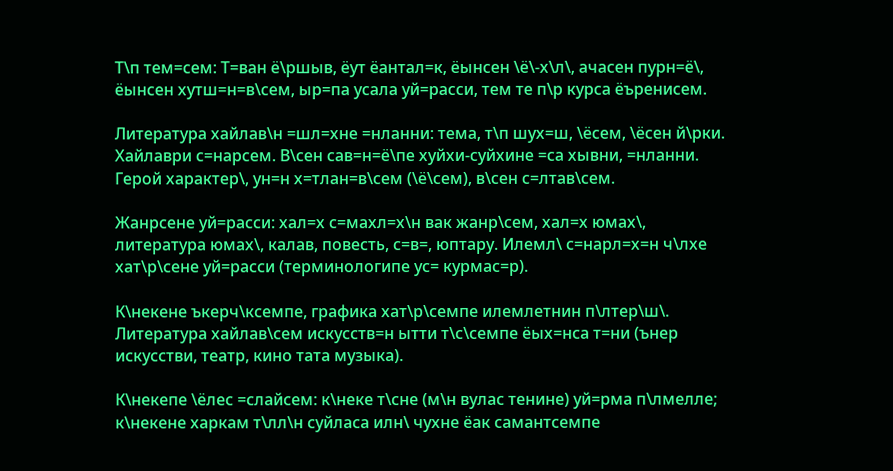Т\п тем=сем: Т=ван ё\ршыв, ёут ёантал=к, ёынсен \ё\-х\л\, ачасен пурн=ё\, ёынсен хутш=н=в\сем, ыр=па усала уй=расси, тем те п\р курса ёъренисем.

Литература хайлав\н =шл=хне =нланни: тема, т\п шух=ш, \ёсем, \ёсен й\рки. Хайлаври с=нарсем. В\сен сав=н=ё\пе хуйхи-суйхине =са хывни, =нланни. Герой характер\, ун=н х=тлан=в\сем (\ё\сем), в\сен с=лтав\сем.

Жанрсене уй=расси: хал=х с=махл=х\н вак жанр\сем, хал=х юмах\, литература юмах\, калав, повесть, с=в=, юптару. Илемл\ с=нарл=х=н ч\лхе хат\р\сене уй=расси (терминологипе ус= курмас=р).

К\некене ъкерч\ксемпе, графика хат\р\семпе илемлетнин п\лтер\ш\. Литература хайлав\сем искусств=н ытти т\с\семпе ёых=нса т=ни (ънер искусстви, театр, кино тата музыка).

К\некепе \ёлес =слайсем: к\неке т\сне (м\н вулас тенине) уй=рма п\лмелле; к\некене харкам т\лл\н суйласа илн\ чухне ёак самантсемпе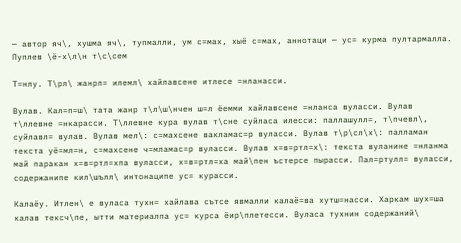— автор яч\, хушма яч\, тупмалли, ум с=мах, хыё с=мах, аннотаци — ус= курма пултармалла.
Пуплев \ё-х\л\н т\с\сем

Т=нлу. Т\рл\ жанрл= илемл\ хайлавсене итлесе =нланасси.

Вулав. Кал=п=ш\ тата жанр т\л\ш\нчен ш=л ёемми хайлавсене =нланса вуласси. Вулав т\ллевне =нкарасси. Т\ллевне кура вулав т\сне суйласа илесси: паллашулл=, т\пчевл\, суйлавл= вулав. Вулав мел\: с=махсене вакламас=р вуласси. Вулав т\р\сл\х\: палламан текста уё=мл=н, с=махсене ч=мламас=р вуласси. Вулав х=в=ртл=х\: текста вуланине =нланма май паракан х=в=ртл=хпа вуласси, х=в=ртл=ха май\пен ъстерсе пырасси. Пал=ртулл= вуласси, содержанипе кил\шълл\ интонаципе ус= курасси.

Калаёу. Итлен\ е вуласа тухн= хайлава сътсе явмалли калаё=ва хутш=насси. Харкам шух=ша калав тексч\пе, ытти материалпа ус= курса ёир\плетесси. Вуласа тухнин содержаний\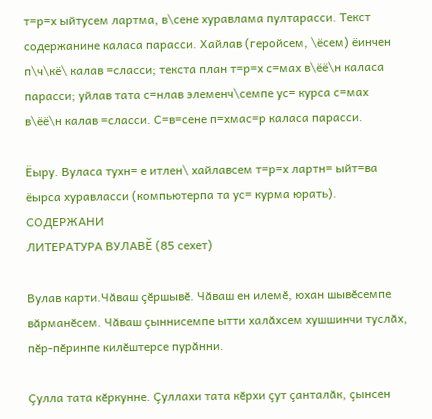т=р=х ыйтусем лартма, в\сене хуравлама пултарасси. Текст содержанине каласа парасси. Хайлав (геройсем, \ёсем) ёинчен п\ч\кё\ калав =сласси; текста план т=р=х с=мах в\ёё\н каласа парасси; уйлав тата с=нлав элеменч\семпе ус= курса с=мах в\ёё\н калав =сласси. С=в=сене п=хмас=р каласа парасси.

Ёыру. Вуласа тухн= е итлен\ хайлавсем т=р=х лартн= ыйт=ва ёырса хуравласси (компьютерпа та ус= курма юрать).
СОДЕРЖАНИ
ЛИТЕРАТУРА ВУЛАВӖ (85 сехет)

Вулав карти.Чӑваш çӗршывӗ. Чӑваш ен илемӗ, юхан шывӗсемпе вӑрманӗсем. Чӑваш çыннисемпе ытти халӑхсем хушшинчи туслӑх, пӗр-пӗринпе килӗштерсе пурӑнни.

Çулла тата кӗркунне. Çуллахи тата кӗрхи çут çанталӑк, çынсен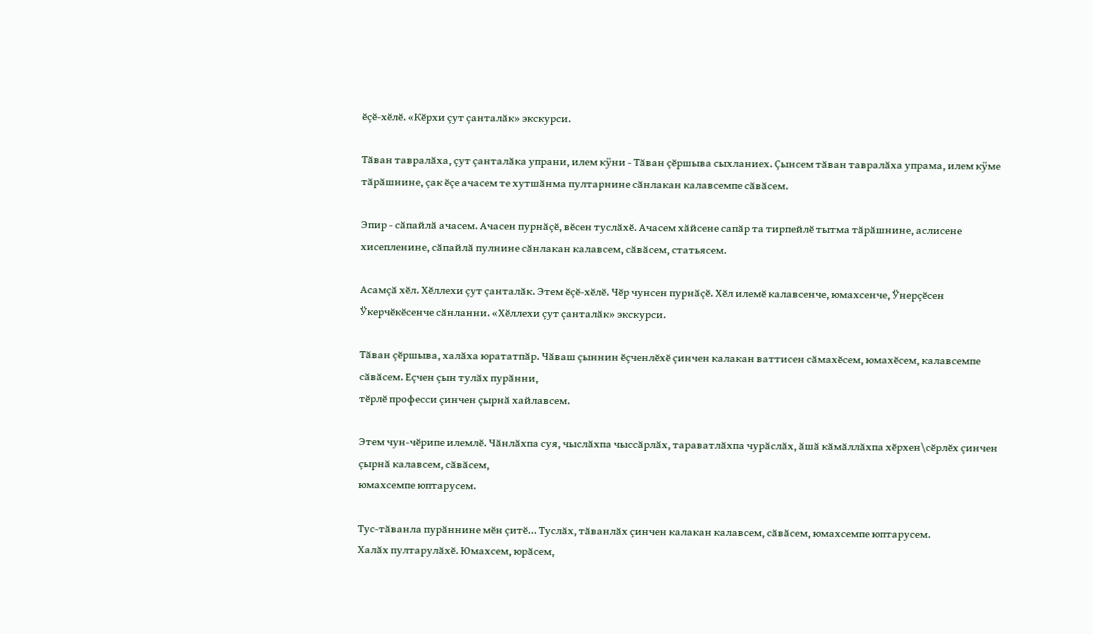ӗçӗ-хӗлӗ. «Кӗрхи çут çанталӑк» экскурси.

Тӑван тавралӑха, çут çанталӑка упрани, илем кӱни - Тӑван çӗршыва сыхланиех. Çынсем тӑван тавралӑха упрама, илем кӱме тӑрӑшнине, çак ӗçе ачасем те хутшӑнма пултарнине сӑнлакан калавсемпе сӑвӑсем.

Эпир - сӑпайлӑ ачасем. Ачасен пурнӑçӗ, вӗсен туслӑхӗ. Ачасем хӑйсене сапӑр та тирпейлӗ тытма тӑрӑшнине, аслисене хисепленине, сӑпайлӑ пулнине сӑнлакан калавсем, сӑвӑсем, статьясем.

Асамçӑ хӗл. Хӗллехи çут çанталӑк. Этем ӗçӗ-хӗлӗ. Чӗр чунсен пурнӑçӗ. Хӗл илемӗ калавсенче, юмахсенче, Ӱнерçӗсен Ӱкерчӗкӗсенче сӑнланни. «Хӗллехи çут çанталӑк» экскурси.

Тӑван çӗршыва, халӑха юрататпӑр. Чӑваш çыннин ӗçченлӗхӗ çинчен калакан ваттисен сӑмахӗсем, юмахӗсем, калавсемпе сӑвӑсем. Еçчен çын тулӑх пурӑнни,
тӗрлӗ професси çинчен çырнӑ хайлавсем.

Этем чун-чӗрипе илемлӗ. Чӑнлӑхпа суя, чыслӑхпа чыссӑрлӑх, тараватлӑхпа чурӑслӑх, ӑшӑ кӑмӑллӑхпа хӗрхен\сӗрлӗх çинчен çырнӑ калавсем, сӑвӑсем,
юмахсемпе юптарусем.

Тус-тӑванла пурӑннине мӗн çитӗ... Туслӑх, тӑванлӑх çинчен калакан калавсем, сӑвӑсем, юмахсемпе юптарусем.
Халӑх пултарулӑхӗ. Юмахсем, юрӑсем,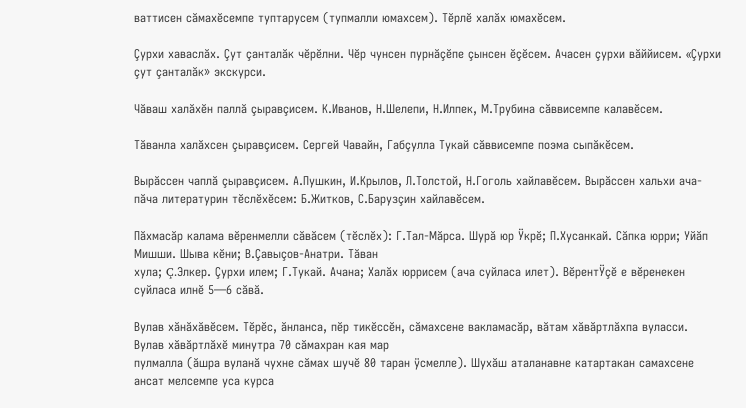ваттисен сӑмахӗсемпе туптарусем (тупмалли юмахсем). Тӗрлӗ халӑх юмахӗсем.

Çурхи хаваслӑх. Çут çанталӑк чӗрӗлни. Чӗр чунсен пурнӑçӗпе çынсен ӗçӗсем. Ачасен çурхи вӑййисем. «Çурхи çут çанталӑк» экскурси.

Чӑваш халӑхӗн паллӑ çыравçисем. К.Иванов, Н.Шелепи, Н.Илпек, М.Трубина сӑввисемпе калавӗсем.

Тӑванла халӑхсен çыравçисем. Сергей Чавайн, Габçулла Тукай сӑввисемпе поэма сыпӑкӗсем.

Вырӑссен чаплӑ çыравçисем. А.Пушкин, И.Крылов, Л.Толстой, Н.Гоголь хайлавӗсем. Вырӑссен хальхи ача-пӑча литературин тӗслӗхӗсем: Б.Житков, С.Барузçин хайлавӗсем.

Пӑхмасӑр калама вӗренмелли сӑвӑсем (тӗслӗх): Г.Тал-Мӑрса. Шурӑ юр Ӱкрӗ; П.Хусанкай. Сӑпка юрри; Уйӑп Мишши. Шыва кӗни; В.Çавыçов-Анатри. Тӑван
хула; Ç.Элкер. Çурхи илем; Г.Тукай. Ачана; Халӑх юррисем (ача суйласа илет). ВӗрентӰçӗ е вӗренекен суйласа илнӗ 5—6 сӑвӑ.

Вулав хӑнӑхӑвӗсем. Тӗрӗс, ӑнланса, пӗр тикӗссӗн, сӑмахсене вакламасӑр, вӑтам хӑвӑртлӑхпа вуласси. Вулав хӑвӑртлӑхӗ минутра 70 сӑмахран кая мар
пулмалла (ӑшра вуланӑ чухне сӑмах шучӗ 80 таран ӱсмелле). Шухӑш аталанавне катартакан самахсене ансат мелсемпе уса курса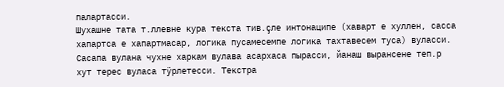палартасси.
Шухашне тата т.ллевне кура текста тив.çле интонаципе (хаварт е хуллен, сасса хапартса е хапартмасар, логика пусамесемпе логика тахтавесем туса) вуласси. Сасапа вулана чухне харкам вулава асархаса пырасси, йанаш вырансене теп.р хут терес вуласа тӱрлетесси. Текстра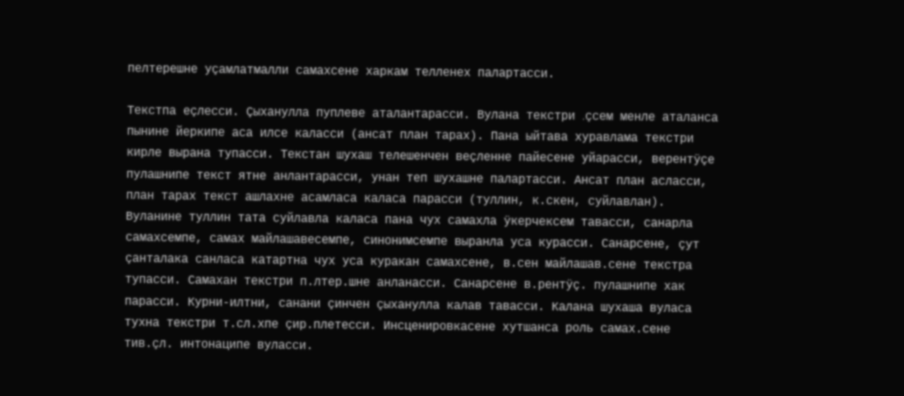пелтерешне уçамлатмалли самахсене харкам телленех палартасси.

Текстпа еçлесси. Çыханулла пуплеве аталантарасси. Вулана текстри .çсем менле аталанса пынине йеркипе аса илсе каласси (ансат план тарах). Пана ыйтава хуравлама текстри кирле вырана тупасси. Текстан шухаш телешенчен веçленне пайесене уйарасси, верентӱçе пулашнипе текст ятне анлантарасси, унан теп шухашне палартасси. Ансат план асласси, план тарах текст ашлахне асамласа каласа парасси (туллин, к.скен, суйлавлан). Вуланине туллин тата суйлавла каласа пана чух самахла ӱкерчексем тавасси, санарла самахсемпе, самах майлашавесемпе, синонимсемпе выранла уса курасси. Санарсене, çут çанталака санласа катартна чух уса куракан самахсене, в.сен майлашав.сене текстра тупасси. Самахан текстри п.лтер.шне анланасси. Санарсене в.рентӱç. пулашнипе хак парасси. Курни-илтни, санани çинчен çыханулла калав тавасси. Калана шухаша вуласа тухна текстри т.сл.хпе çир.плетесси. Инсценировкасене хутшанса роль самах.сене тив.çл. интонаципе вуласси.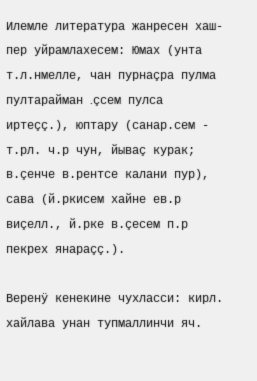Илемле литература жанресен хаш-пер уйрамлахесем: Юмах (унта т.л.нмелле, чан пурнаçра пулма пултарайман .çсем пулса иртеçç.), юптару (санар.сем - т.рл. ч.р чун, йываç курак; в.çенче в.рентсе калани пур), сава (й.ркисем хайне ев.р виçелл., й.рке в.çесем п.р пекрех янараçç.).

Веренӱ кенекине чухласси: кирл. хайлава унан тупмаллинчи яч.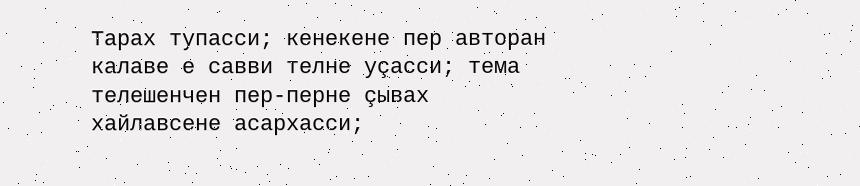Тарах тупасси; кенекене пер авторан калаве е савви телне уçасси; тема телешенчен пер-перне çывах хайлавсене асархасси;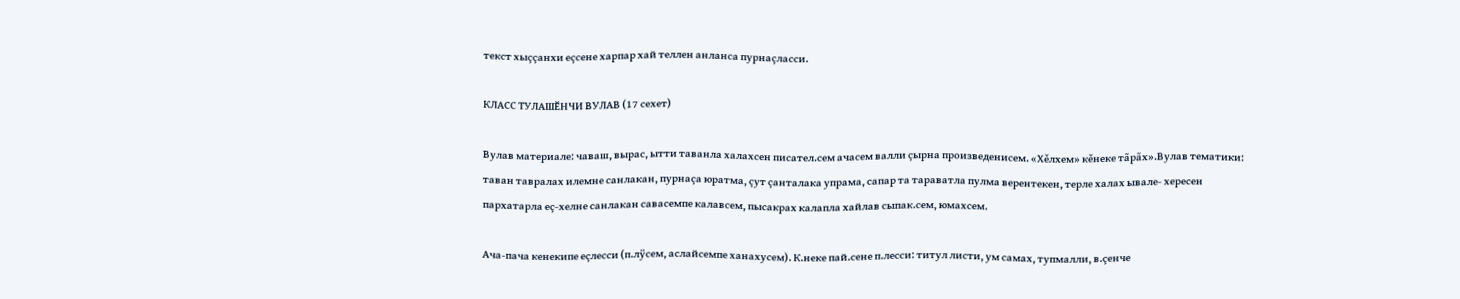текст хыççанхи еçсене харпар хай теллен анланса пурнаçласси.

КЛАСС ТУЛАШӖНЧИ ВУЛАВ (17 сехет)

Вулав материале: чаваш, вырас, ытти таванла халахсен писател.сем ачасем валли çырна произведенисем. «Хěлхем» кěнеке тãрãх».Вулав тематики: таван тавралах илемне санлакан, пурнаçа юратма, çут çанталака упрама, сапар та тараватла пулма верентекен, терле халах ывале- хересен пархатарла еç-хелне санлакан савасемпе калавсем, пысакрах калапла хайлав сыпак.сем, юмахсем.

Ача-пача кенекипе еçлесси (п.лӱсем, аслайсемпе ханахусем). К.неке пай.сене п.лесси: титул листи, ум самах, тупмалли, в.çенче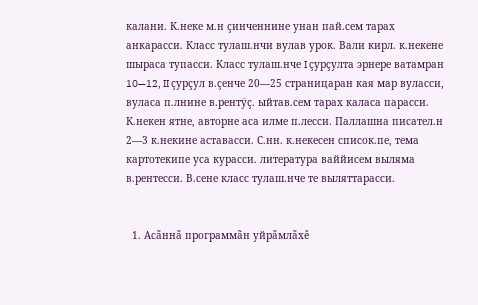калани. К.неке м.н çинченнине унан пай.сем тарах анкарасси. Класс тулаш.нчи вулав урок. Вали кирл. к.некене шыраса тупасси. Класс тулаш.нче I çурçулта эрнере ватамран 10—12, II çурçул в.çенче 20—25 страницаран кая мар вуласси, вуласа п.лнине в.рентӱç. ыйтав.сем тарах каласа парасси. К.некен ятне, авторне аса илме п.лесси. Паллашна писател.н 2—3 к.некине аставасси. С.нн. к.некесен список.пе, тема картотекипе уса курасси. литература ваййисем выляма в.рентесси. В.сене класс тулаш.нче те выляттарасси.


  1. Асãннã программãн уйрãмлãхě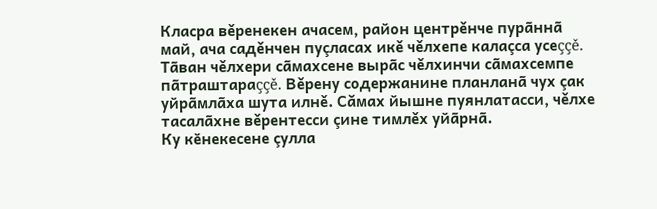Класра вěренекен ачасем, район центрěнче пурãннã май, ача садěнчен пуçласах икě чěлхепе калаçса усеççě. Тãван чěлхери сãмахсене вырãс чěлхинчи сãмахсемпе пãтраштараççě. Вěрену содержанине планланã чух çак уйрãмлãха шута илнě. Сăмах йышне пуянлатасси, чěлхе тасалãхне вěрентесси çине тимлěх уйãрнã.
Ку кӗнекесене çулла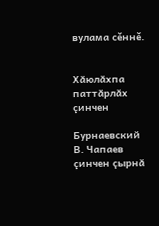вулама сěннě.


Хӑюлӑхпа паттӑрлӑх çинчен

Бурнаевский В. Чапаев çинчен çырнӑ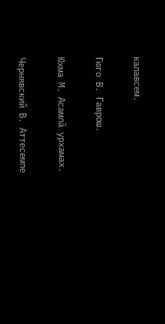калавсем.

Гюго В. Гаврош.

Юхма М. Асамлӑ урхамах.

Чернявский В. Аттесемпе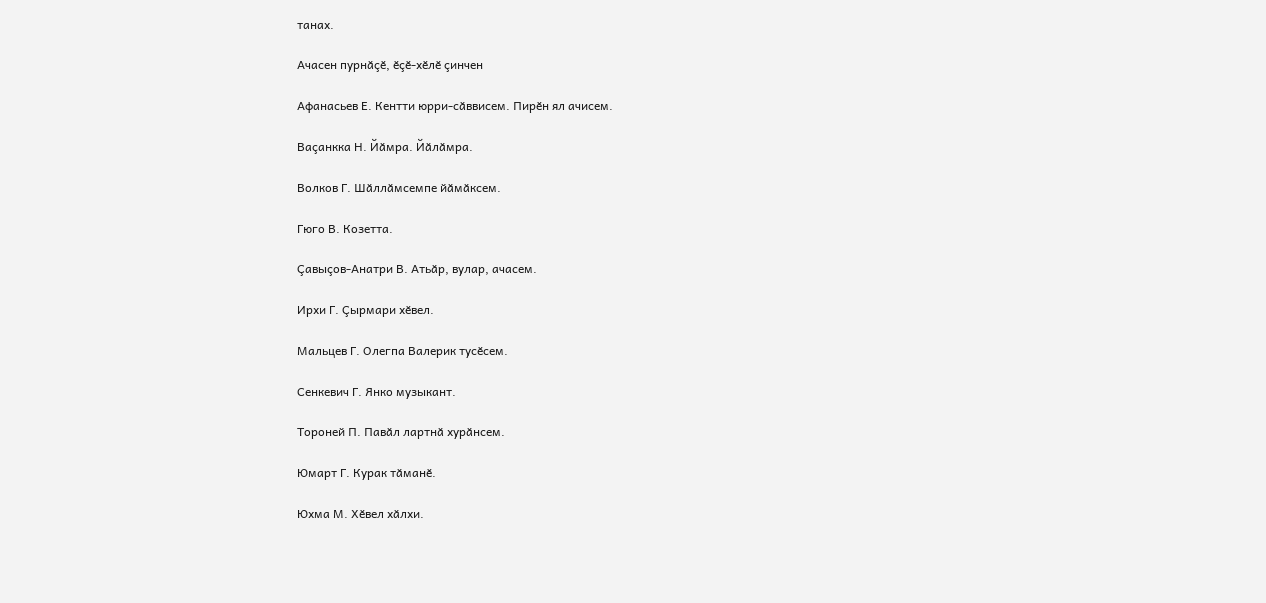танах.

Ачасен пурнӑçӗ, ӗçӗ-хӗлӗ çинчен

Афанасьев Е. Кентти юрри-сӑввисем. Пирӗн ял ачисем.

Ваçанкка Н. Йӑмра. Йӑлӑмра.

Волков Г. Шӑллӑмсемпе йӑмӑксем.

Гюго В. Козетта.

Çавыçов-Анатри В. Атьӑр, вулар, ачасем.

Ирхи Г. Çырмари хӗвел.

Мальцев Г. Олегпа Валерик тусӗсем.

Сенкевич Г. Янко музыкант.

Тороней П. Павӑл лартнӑ хурӑнсем.

Юмарт Г. Курак тӑманӗ.

Юхма М. Хӗвел хӑлхи.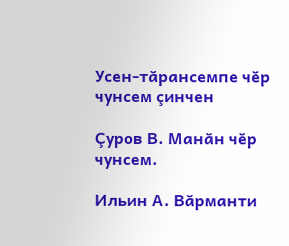Усен-тӑрансемпе чӗр чунсем çинчен

Çуров В. Манӑн чӗр чунсем.

Ильин А. Вӑрманти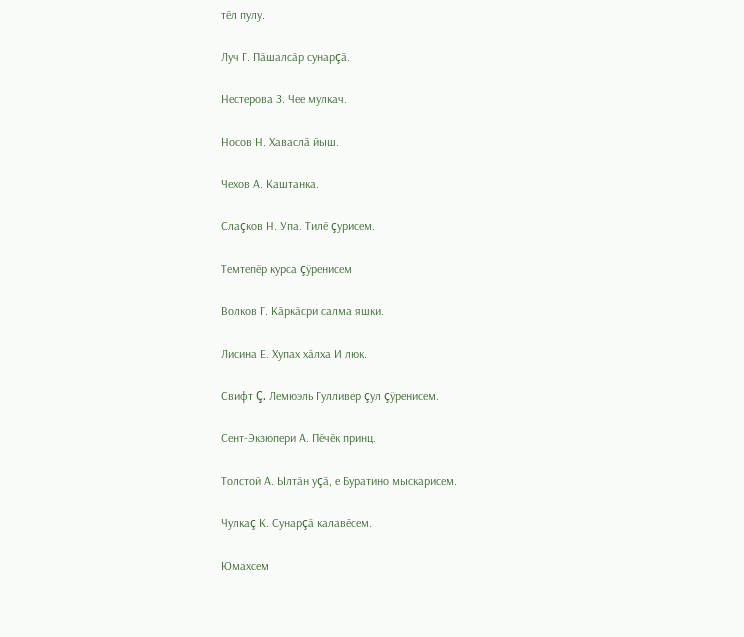тӗл пулу.

Луч Г. Пӑшалсӑр сунарçӑ.

Нестерова З. Чее мулкач.

Носов Н. Хаваслӑ йыш.

Чехов А. Каштанка.

Слаçков Н. Упа. Тилӗ çурисем.

Темтепӗр курса çӱренисем

Волков Г. Кӑркӑсри салма яшки.

Лисина Е. Хупах хӑлха И люк.

Свифт Ç. Лемюэль Гулливер çул çӱренисем.

Сент-Экзюпери А. Пӗчӗк принц.

Толстой А. Ылтӑн уçӑ, е Буратино мыскарисем.

Чулкаç К. Сунарçӑ калавӗсем.

Юмахсем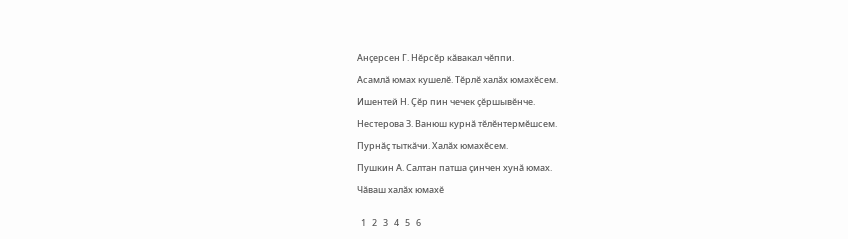Анçерсен Г. Нӗрсӗр кӑвакал чӗппи.

Асамлӑ юмах кушелӗ. Тӗрлӗ халӑх юмахӗсем.

Ишентей Н. Çӗр пин чечек çӗршывӗнче.

Нестерова З. Ванюш курнӑ тӗлӗнтермӗшсем.

Пурнӑç тыткӑчи. Халӑх юмахӗсем.

Пушкин А. Салтан патша çинчен хунӑ юмах.

Чӑваш халӑх юмахӗ


  1   2   3   4   5   6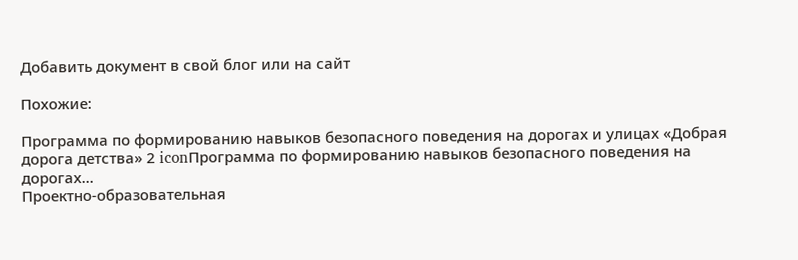Добавить документ в свой блог или на сайт

Похожие:

Программа по формированию навыков безопасного поведения на дорогах и улицах «Добрая дорога детства» 2 iconПрограмма по формированию навыков безопасного поведения на дорогах...
Проектно-образовательная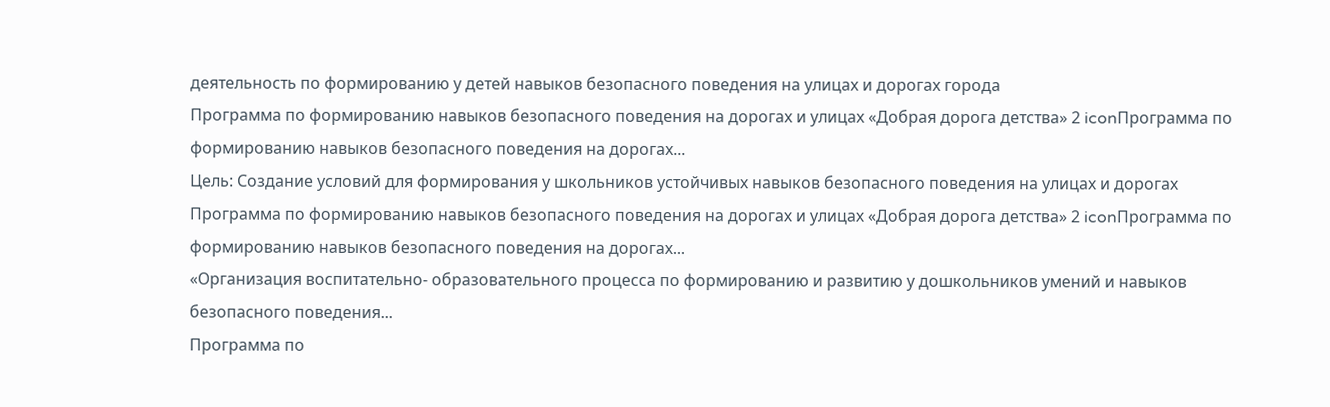деятельность по формированию у детей навыков безопасного поведения на улицах и дорогах города
Программа по формированию навыков безопасного поведения на дорогах и улицах «Добрая дорога детства» 2 iconПрограмма по формированию навыков безопасного поведения на дорогах...
Цель: Создание условий для формирования у школьников устойчивых навыков безопасного поведения на улицах и дорогах
Программа по формированию навыков безопасного поведения на дорогах и улицах «Добрая дорога детства» 2 iconПрограмма по формированию навыков безопасного поведения на дорогах...
«Организация воспитательно- образовательного процесса по формированию и развитию у дошкольников умений и навыков безопасного поведения...
Программа по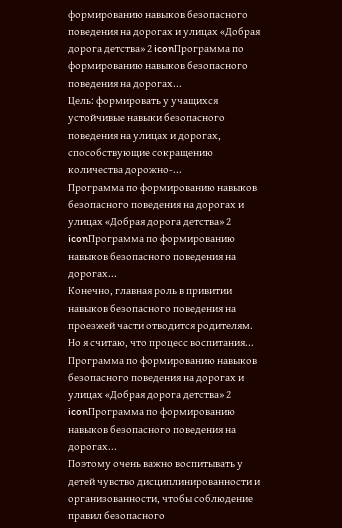формированию навыков безопасного поведения на дорогах и улицах «Добрая дорога детства» 2 iconПрограмма по формированию навыков безопасного поведения на дорогах...
Цель: формировать у учащихся устойчивые навыки безопасного поведения на улицах и дорогах, способствующие сокращению количества дорожно-...
Программа по формированию навыков безопасного поведения на дорогах и улицах «Добрая дорога детства» 2 iconПрограмма по формированию навыков безопасного поведения на дорогах...
Конечно, главная роль в привитии навыков безопасного поведения на проезжей части отводится родителям. Но я считаю, что процесс воспитания...
Программа по формированию навыков безопасного поведения на дорогах и улицах «Добрая дорога детства» 2 iconПрограмма по формированию навыков безопасного поведения на дорогах...
Поэтому очень важно воспитывать у детей чувство дисциплинированности и организованности, чтобы соблюдение правил безопасного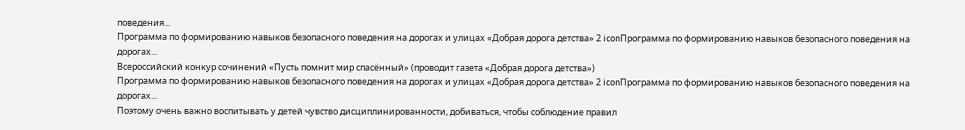поведения...
Программа по формированию навыков безопасного поведения на дорогах и улицах «Добрая дорога детства» 2 iconПрограмма по формированию навыков безопасного поведения на дорогах...
Всероссийский конкур сочинений «Пусть помнит мир спасённый» (проводит газета «Добрая дорога детства»)
Программа по формированию навыков безопасного поведения на дорогах и улицах «Добрая дорога детства» 2 iconПрограмма по формированию навыков безопасного поведения на дорогах...
Поэтому очень важно воспитывать у детей чувство дисциплинированности, добиваться, чтобы соблюдение правил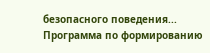безопасного поведения...
Программа по формированию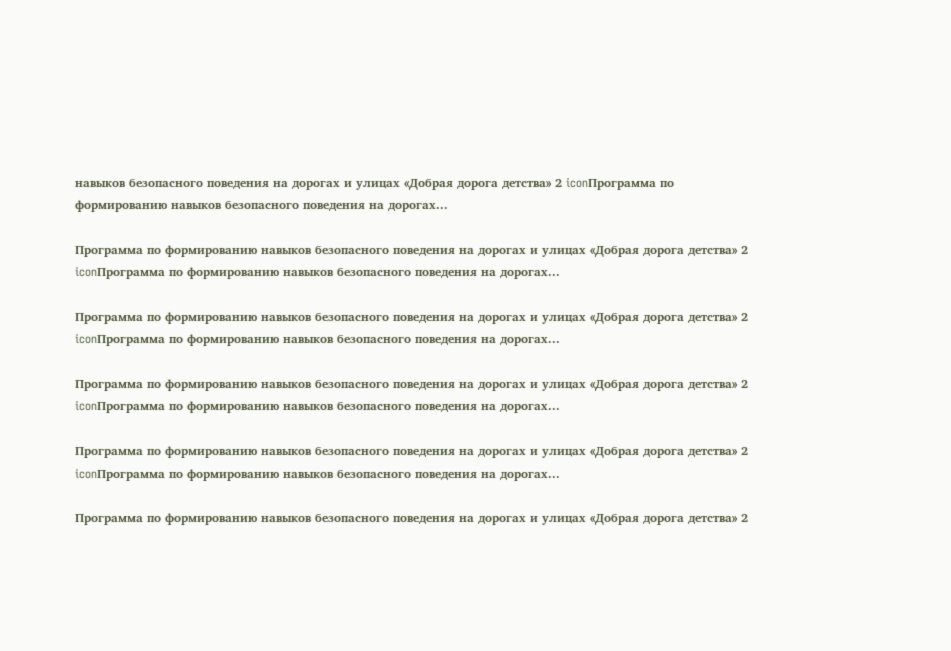навыков безопасного поведения на дорогах и улицах «Добрая дорога детства» 2 iconПрограмма по формированию навыков безопасного поведения на дорогах...

Программа по формированию навыков безопасного поведения на дорогах и улицах «Добрая дорога детства» 2 iconПрограмма по формированию навыков безопасного поведения на дорогах...

Программа по формированию навыков безопасного поведения на дорогах и улицах «Добрая дорога детства» 2 iconПрограмма по формированию навыков безопасного поведения на дорогах...

Программа по формированию навыков безопасного поведения на дорогах и улицах «Добрая дорога детства» 2 iconПрограмма по формированию навыков безопасного поведения на дорогах...

Программа по формированию навыков безопасного поведения на дорогах и улицах «Добрая дорога детства» 2 iconПрограмма по формированию навыков безопасного поведения на дорогах...

Программа по формированию навыков безопасного поведения на дорогах и улицах «Добрая дорога детства» 2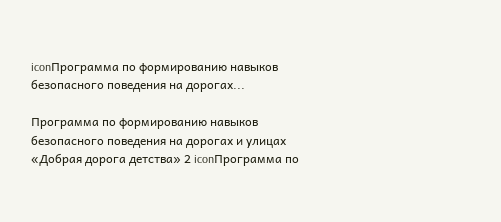iconПрограмма по формированию навыков безопасного поведения на дорогах...

Программа по формированию навыков безопасного поведения на дорогах и улицах «Добрая дорога детства» 2 iconПрограмма по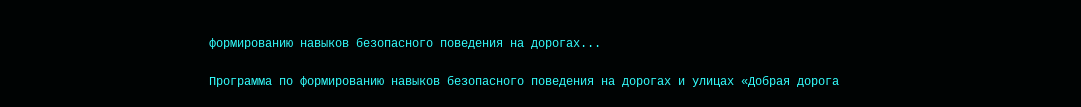формированию навыков безопасного поведения на дорогах...

Программа по формированию навыков безопасного поведения на дорогах и улицах «Добрая дорога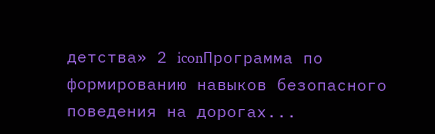детства» 2 iconПрограмма по формированию навыков безопасного поведения на дорогах...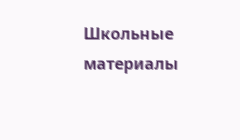Школьные материалы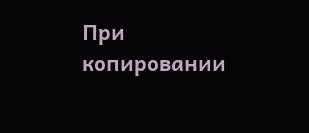При копировании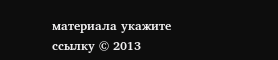материала укажите ссылку © 2013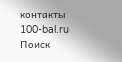контакты
100-bal.ru
Поиск